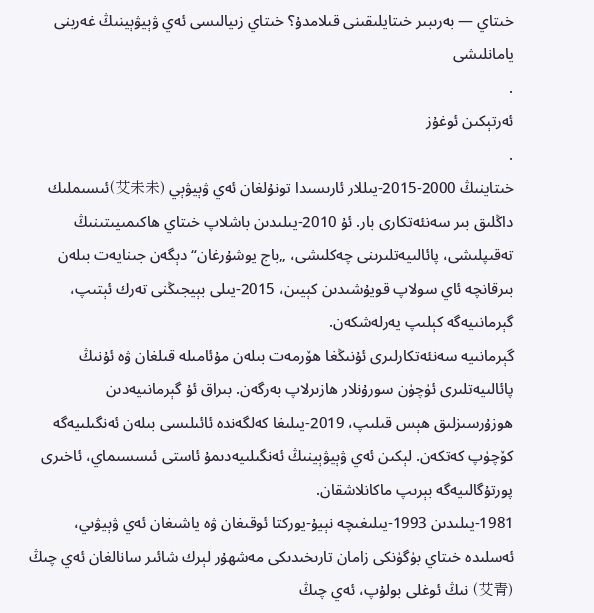خىتاي — بەرىبىر خىتايلىقىنى قىلامدۇ؟ خىتاي زىيالىسى ئەي ۋېيۋېينىڭ غەربنى يامانلىشى
.
ئەرتېكىن ئوغۇز
.
خىتاينىڭ 2000-2015-يىللار ئارىسىدا تونۇلغان ئەي ۋېيۋېي (艾未未)ئىسىملىك داڭلىق بىر سەنئەتكارى بار. ئۇ 2010-يىلىدىن باشلاپ خىتاي ھاكىمىيىتىنىڭ تەقىپلىشى، پائالىيەتلىرىنى چەكلىشى، „باج يوشۇرغان“ دېگەن جىنايەت بىلەن بىرقانچە ئاي سولاپ قويۇشىدىن كېيىن، 2015-يىلى بېيجىڭنى تەرك ئېتىپ، گېرمانىيەگە كېلىپ يەرلەشكەن.
گېرمانىيە سەنئەتكارلىرى ئۇنىڭغا ھۆرمەت بىلەن مۇئامىلە قىلغان ۋە ئۇنىڭ پائالىيەتلىرى ئۈچۈن سورۇنلار ھازىرلاپ بەرگەن. بىراق ئۇ گېرمانىيەدىن ھوزۇرسىزلىق ھېس قىلىپ، 2019-يىلىغا كەلگەندە ئائىلىسى بىلەن ئەنگىلىيەگە كۆچۈپ كەتكەن. لېكىن ئەي ۋېيۋېينىڭ ئەنگىلىيەدىمۇ ئاستى ئىسسىماي، ئاخىرى پورتۇگالىيەگە بېرىپ ماكانلاشقان.
1981-يىلىدىن 1993-يىلىغىچە نېيۇ-يوركتا ئوقىغان ۋە ياشىغان ئەي ۋېيۋىي، ئەسلىدە خىتاي بۈگۈنكى زامان تارىخىدىكى مەشھۇر لېرك شائىر سانالغان ئەي چىڭ (艾青) نىڭ ئوغلى بولۇپ، ئەي چىڭ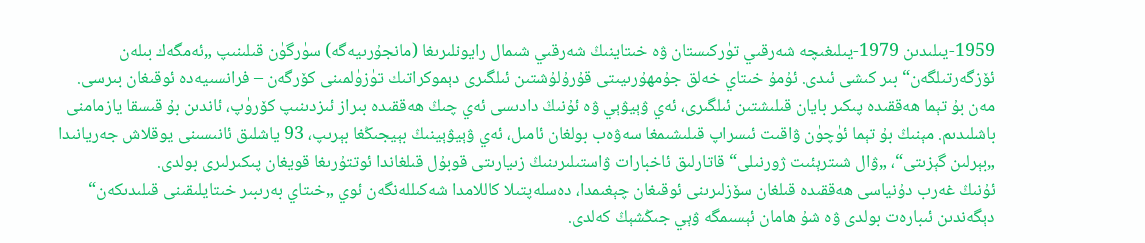1959-يىلىدىن 1979-يىلىغىچە شەرقىي تۈركىستان ۋە خىتاينىڭ شەرقىي شىمال رايونلىرىغا (مانجۇرىيەگە) سۈرگۈن قىلىنىپ „ئەمگەك بىلەن ئۆزگەرتىلگەن“ بىر كىشى ئىدى. ئۇمۇ خىتاي خەلق جۇمھۇرىيىتى قۇرۇلۇشتىن ئىلگىرى دېموكراتىك تۈزۈلمىنى كۆرگەن – فرانسىيەدە ئوقىغان بىرسى.
مەن بۇ تېما ھەققىدە پىكىر بايان قىلىشتىن ئىلگىرى، ئەي ۋېيۋېي ۋە ئۇنىڭ دادىسى ئەي چىڭ ھەققىدە بىراز ئىزدىنىپ كۆرۈپ، ئاندىن بۇ قىسقا يازمامنى باشلىدىم. مېنىڭ بۇ تېما ئۈچۈن ۋاقىت ئىسراپ قىلىشىمغا سەۋەب بولغان ئامىل، ئەي ۋېيۋېينىڭ بېيجىڭغا بېرىپ، 93 ياشلىق ئانىسىنى يوقلاش جەريانىدا „بېرلىن گېزىتى“، „ۋال شىترېئىت ژورنىلى“ قاتارلىق ئاخبارات ۋاستىلىرىنىڭ زىيارىتى قوبۇل قىلغاندا ئوتتۇرىغا قويغان پىكىرلىرى بولدى.
ئۇنىڭ غەرب دۇنياسى ھەققىدە قىلغان سۆزلىرىنى ئوقىغان چېغىمدا، دەسلەپتىلا كاللامدا شەكىللەنگەن ئوي „خىتاي بەرىبىر خىتايلىقىنى قىلىدىكەن“ دېگەندىن ئىبارەت بولدى ۋە شۇ ھامان ئېسىمگە ۋېي جىڭشېڭ كەلدى.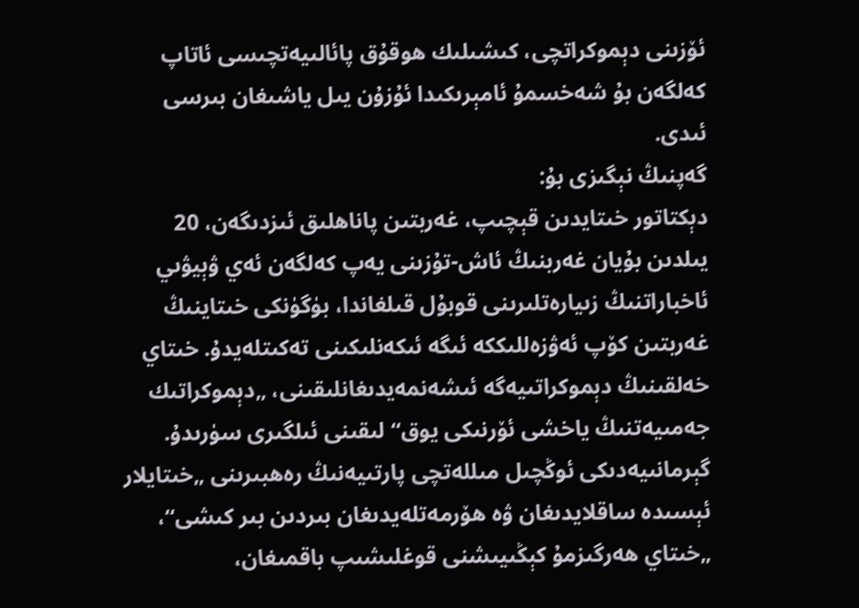ئۆزىنى دېموكراتچى، كىشىلىك ھوقۇق پائالىيەتچىسى ئاتاپ كەلگەن بۇ شەخسمۇ ئامېرىكىدا ئۇزۇن يىل ياشىغان بىرسى ئىدى.
گەپنىڭ نېگىزى بۇ:
دېكتاتور خىتايدىن قېچىپ، غەربتىن پاناھلىق ئىزدىگەن، 20 يىلدىن بۇيان غەربنىڭ ئاش-تۇزىنى يەپ كەلگەن ئەي ۋېيۋىي ئاخباراتنىڭ زىيارەتلىرىنى قوبۇل قىلغاندا، بۈگۈنكى خىتاينىڭ غەربتىن كۆپ ئەۋزەللىككە ئىگە ئىكەنلىكىنى تەكىتلەيدۇ. خىتاي خەلقىنىڭ دېموكراتىيەگە ئىشەنمەيدىغانلىقىنى، „دېموكراتىك جەمىيەتنىڭ ياخشى ئۆرنىكى يوق“لىقىنى ئىلگىرى سۈرىدۇ. گېرمانىيەدىكى ئوڭچىل مىللەتچى پارتىيەنىڭ رەھبىرىنى „خىتايلار ئېسىدە ساقلايدىغان ۋە ھۆرمەتلەيدىغان بىردىن بىر كىشى“، „خىتاي ھەرگىزمۇ كېڭىيىشنى قوغلىشىپ باقمىغان،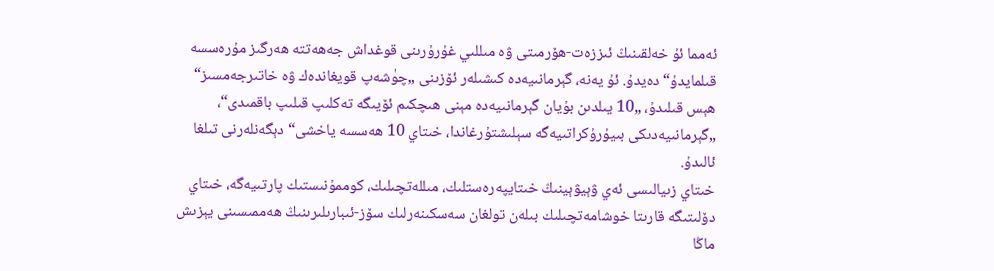ئەمما ئۇ خەلقىنىڭ ئىززەت-ھۆرمىتى ۋە مىللىي غۇرۇرىنى قوغداش جەھەتتە ھەرگىز مۇرەسسە قىلمايدۇ“ دەيدۇ. ئۇ يەنە، گېرمانىيەدە كىشىلەر ئۆزىنى „چۈشەپ قويغاندەك ۋە خاتىرجەمسىز“ ھېس قىلىدۇ، „10 يىلدىن بۇيان گېرمانىيەدە مېنى ھىچكىم ئۆيىگە تەكلىپ قىلىپ باقمىدى“، „گېرمانىيەدىكى بىيۇرۇكراتىيەگە سېلىشتۇرغاندا، خىتاي 10 ھەسسە ياخشى“ دېگەنلەرنى تىلغا ئالىدۇ.
خىتاي زىيالىسى ئەي ۋېيۋېينىڭ خىتايپەرەستلىك، مىللەتچىلىك، كوممۇنىستىك پارتىيەگە، خىتاي دۆلىتىگە قارىتا خوشامەتچىلىك بىلەن تولغان سەسكىنەرلىك سۆز-ئىبارىلىرىنىڭ ھەممىسىنى يېزىش ماڭا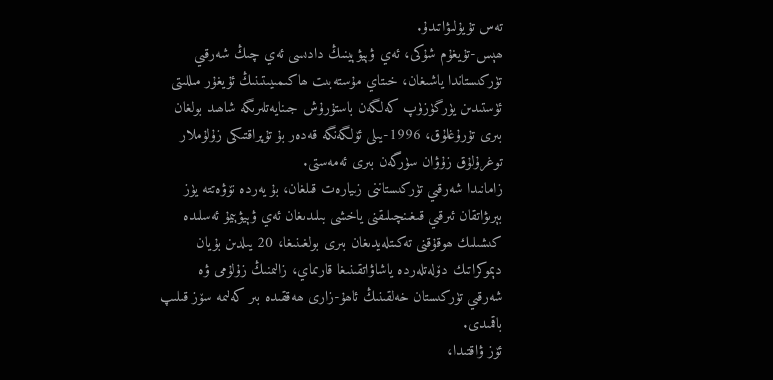تەس تۇيۇلىۋاتىدۇ.
ھېس-تۇيغۇم شۇكى، ئەي ۋېيۋېينىڭ دادىسى ئەي چىڭ شەرقىي تۈركىستاندا ياشىغان، خىتاي مۇستەبىت ھاكىمىيىتىنىڭ ئۇيغۇر مىللىتى ئۈستىدىن يۈرگۈزۈپ كەلگەن باستۇرۇش جىنايەتلىرىگە شاھىد بولغان بىرى تۇرۇغلۇق، 1996-يىلى ئۆلگەنگە قەدەر بۇ تۇپراقتىكى زۇلۇملار توغرۇلۇق زۇۋان سۈرگەن بىرى ئەمەستى.
زامانىدا شەرقىي تۈركىستاننى زىيارەت قىلغان، بۇ يەردە نۆۋەتتە يۈز بېرىۋاتقان ئىرقىي قىغىنچىلىقنى ياخشى بىلىدىغان ئەي ۋېيۋېيمۇ ئەسلىدە كىشىلىك ھوقۇقنى تەكىتلەيدىغان بىرى بولغىنىغا، 20 يىلدىن بۇيان دېموكراتىك دۆلەتلەردە ياشاۋاتقىنىغا قارىماي، زالىمنىڭ زۇلۇمى ۋە شەرقىي تۈركىستان خەلقىنىڭ ئاھۇ-زارى ھەققىدە بىر كەلىمە سۆز قىلىپ باقمىدى.
ئۆز ۋاقتىدا،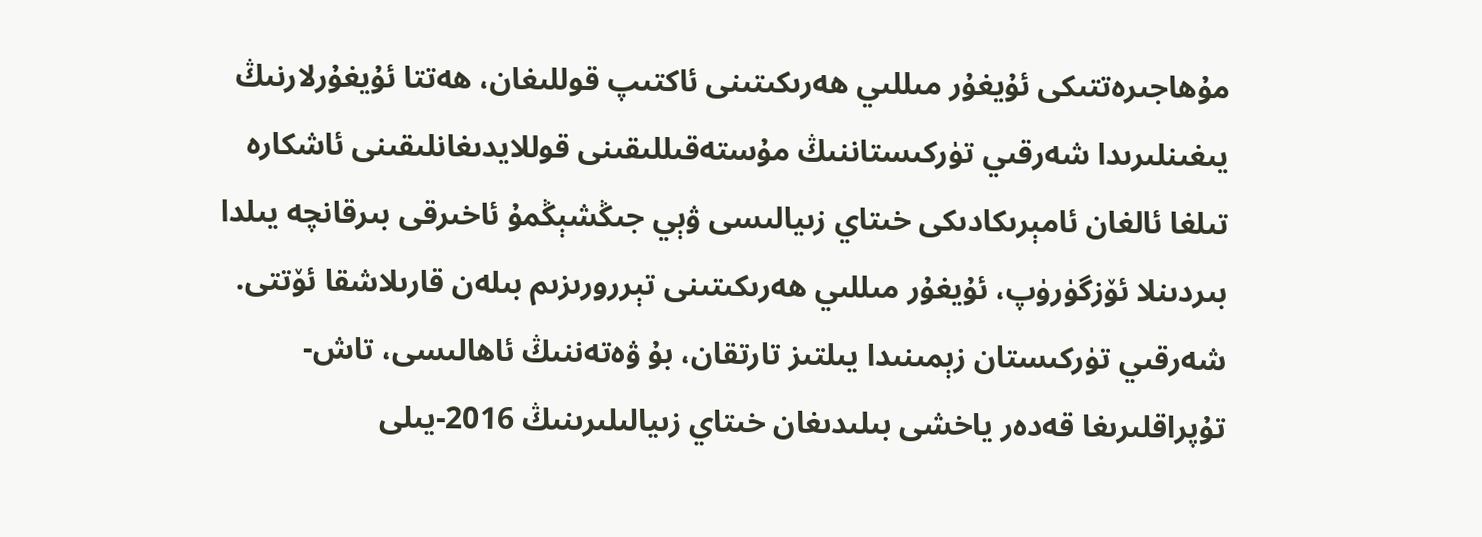مۇھاجىرەتتىكى ئۇيغۇر مىللىي ھەرىكىتىنى ئاكتىپ قوللىغان، ھەتتا ئۇيغۇرلارنىڭ يىغىنلىرىدا شەرقىي تۈركىستاننىڭ مۇستەقىللىقىنى قوللايدىغانلىقىنى ئاشكارە تىلغا ئالغان ئامېرىكادىكى خىتاي زىيالىسى ۋېي جىڭشېڭمۇ ئاخىرقى بىرقانچە يىلدا بىردىنلا ئۆزگۈرۈپ، ئۇيغۇر مىللىي ھەرىكىتىنى تېررورىزىم بىلەن قارىلاشقا ئۆتتى.
شەرقىي تۈركىستان زېمىنىدا يىلتىز تارتقان، بۇ ۋەتەننىڭ ئاھالىسى، تاش-تۇپراقلىرىغا قەدەر ياخشى بىلىدىغان خىتاي زىيالىلىرىنىڭ 2016-يىلى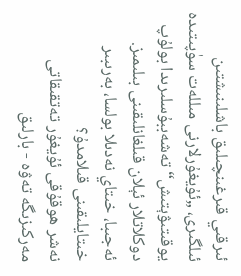ئىرقىي قىرغىنچىلىق باشلىنىشتىن ئىلگىرى، „ئۇيغۇرلارنى مىللەت سۈپىتىدە يوقىتىۋېتىش“ تەشەببۇسلىرىدا بولۇپ دوكلاتلار ئېلان قىلغانلىقىنى بىلىمىز.
ئەجىبا، خىتاي نەدىلا بولسا، بەرىبىر خىتايلىقىنى قىلامدۇ؟
نەشر ھوقۇقى ئۇيغۇر تەتقىقاتى مەركىزىگە تەۋە - بارلىق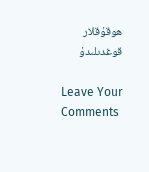ھوقۇقلار قوغدىلىدۇ

Leave Your Comments